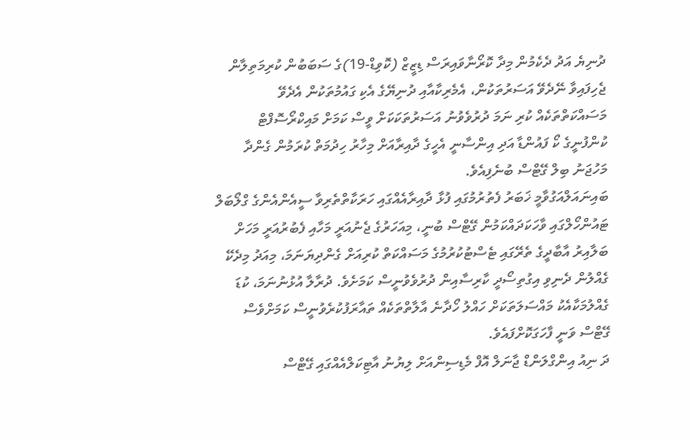ދުނިޔެ އަދު ދެކެމުން މިދާ ކޮރޯނާވައިރަސް ޑިޒީޒް (ކޮވިޑް-19)ގެ ސަބަބުން ކުރިމަތިލާން ޖެހިފައިވާ ނޭދެވޭ އަސަރުތަކުން، އެމެރިކާއާއި ދުނިޔޭގެ އެކި ގައުމުތަކުން އެދެވޭ މަސައްކަތްތަކެއް ކުރި ނަމަ ދުރުވެވުނު އަސަރުތަކަކަށް ވީސް ކަމަށް މައިކްރޯސޮފްޓް ކުންފުނީގެ ކޯ ފައުންޑާ އަދި އިންސާނީ އެހީގެ ދާއިރާއަށް މިހާރު ހިދުމަތް ކުރަމުން ގެންދާ މަހުޖަނު ބިލް ގޭޓްސް ބުނެފިއެވެ.
ބައިނައަލްއަގުވާމީ ޚަބަރު ފެތުރުމުގައި ފުޅާ ދާއިރާއެއްގައި ހަރަކާތްތެރިވާ ސީއެންއެންގެ ގްލޯބަލް ޓައުންހޯލްގައި ވާހަކަދައްކަމުން ގޭޓްސް ބުނީ، މިއަހަރުގެ ޖެނުއަރީ މަހާއި ފެބުރުއަރީ މަހަށް ބަލާއިރު އާބާދީގެ ތެރޭގައި ޓެސްޓުކުރުމުގެ މަސައްކަތް ކުރިއަށް ގެންދިޔަނަމަ، މިއަދު މިދެކޭ ގެއްލުން ދެނިވި އިގުތިސޯދީ ކާރިސާއިން ދުރުވެވުނީސް ކަމަށެވެ. ދުރާލާ އުޅުނުނަމަ، ކުޑަ ގެއްލުމަކާއެކު މައްސަލަތަކަށް ހައްލު ހޯދާނެ އާލާތްތަކެއް ތައާރަފުކުރެވުނީސް ކަމަށްވެސް ގޭޓްސް ވަނީ ފާހަގަކޮށްފައެވެ.
ދަ ނިއު އިންގްލަންޑް ޖާނަލް އޮފް މެޑިސިންއަށް ލިޔުނު އާޓިކަލްއެއްގައި ގޭޓްސް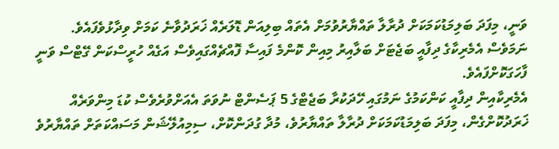ވަނީ، މިފަދަ ބަލިމަޑުކަމަކަށް ދުރާލާ ތައްޔާރުވުމަށް އެތައް ބިލިއަން ޑޮލަރެއް ޚަރަދުވާނެ ކަމަށް ވިދާޅުވެފައެވެ. ނަމަވެސް އެމެރިކާގެ ދިފާއީ ބަޖެޓަށް ބަލާއިރު މިއިން ކޮންމެ ފައިސާ ފޮއްޗެއްގައިވެސް އަގެއް ހުރީސްކަން ގޭޓްސް ވަނީ ފާހަގަކޮށްފައެވެ.
އެމެރިކާއިން ދިފާއީ ކަންކަމުގެ ނަމުގައި ހޭދަކުރާ ބަޖެޓްގެ 5 ޕަސެންޓް ނުވަތަ އެއަށްވުރެވެސް ކުޑަ މިންވަރެއް ޚަރަދުކޮށްގެން، މިފަދަ ބަލިމަޑުކަމަކަށް ދުރާލާ ތައްޔާރުވެ، މުދާ ގުދަންކޮށް، ސިމިއުލޭޝަން މަސައްކަތަށް ތައްޔާރުވެ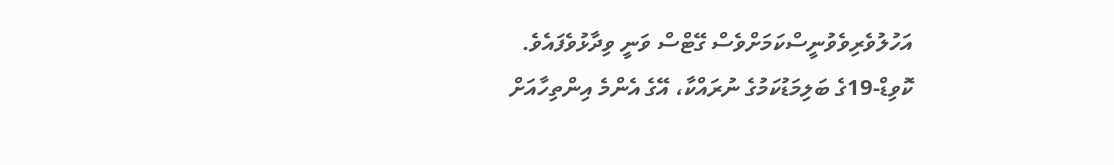އަހުލުވެރިވެވުނީސްކަމަށްވެސް ގޭޓްސް ވަނީ ވިދާޅުވެފައެވެ.
ކޮވިޑް-19ގެ ބަލިމަޑުކަމުގެ ނުރައްކާ، އޭގެ އެންމެ އިންތިހާއަށް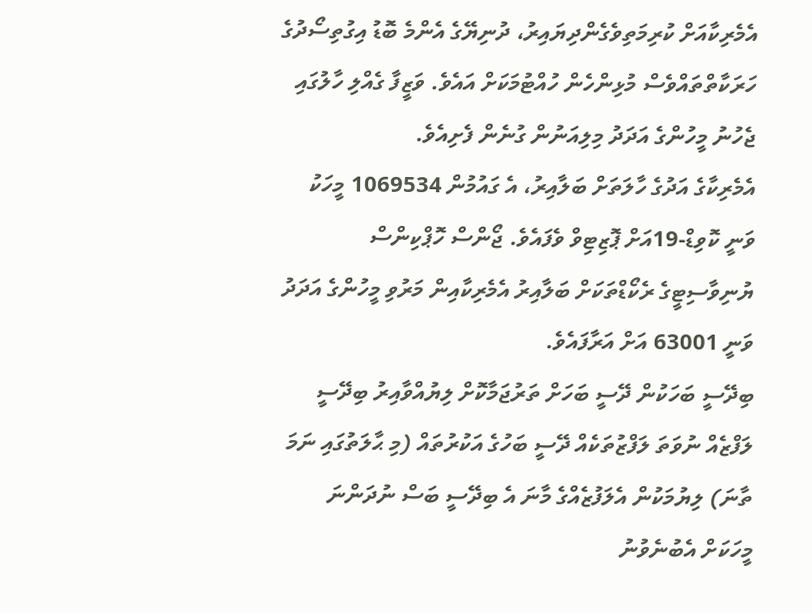އެމެރިކާއަށް ކުރިމަތިވެގެންދިޔައިރު، ދުނިޔޭގެ އެންމެ ބޮޑު އިގުތިސޯދުގެ ހަރަކާތްތައްވެސް މުޅިންހެން ހުއްޓުމަކަށް އައެވެ. ވަޒީފާ ގެއްލި ހާލުގައި ޖެހުނު މީހުންގެ އަދަދު މިލިއަނުން ގުނެން ފެށިއެވެ.
އެމެރިކާގެ އަދުގެ ހާލަތަށް ބަލާއިރު، އެ ގައުމުން 1069534 މީހަކު ވަނީ ކޮވިޑް-19އަށް ޕޮޒިޓިވް ވެފައެވެ. ޖޯންސް ހޮޕްކިންސް ޔުނިވާސިޓީގެ ރެކޯޑްތަކަށް ބަލާއިރު އެމެރިކާއިން މަރުވި މީހުންގެ އަދަދު ވަނީ 63001 އަށް އަރާފައެވެ.
ބިދޭސީ ބަހަކުން ދޭސީ ބަހަށް ތަރުޖަމާކޮށް ލިޔުއްވާއިރު ބިދޭސީ ލަފްޒެއް ނުވަތަ ލަފްޒުތަކެއް ދޭސީ ބަހުގެ އަކުރުތައް (މި ޙާލަތުގައި ނަމަ ތާނަ) ލިޔުމަކުން އެލަފުޒެއްގެ މާނަ އެ ބިދޭސީ ބަސް ނުދަންނަ މީހަކަށް އެބުނެވުނު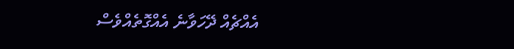އެއްޗެއް ދޭހަވާނެ އެއްގޮތެއްވެސް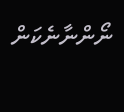ނޯންނާނެކަން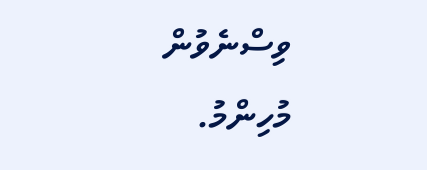ވިސްނެވުން މުހިންމު.